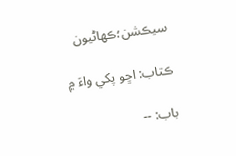سيڪشن؛ڪهاڻيون

ڪتاب: اڇو پکي واءَ ۾

باب: --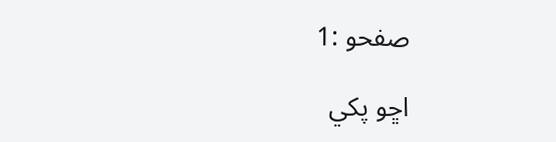صفحو :1

اڇو پکي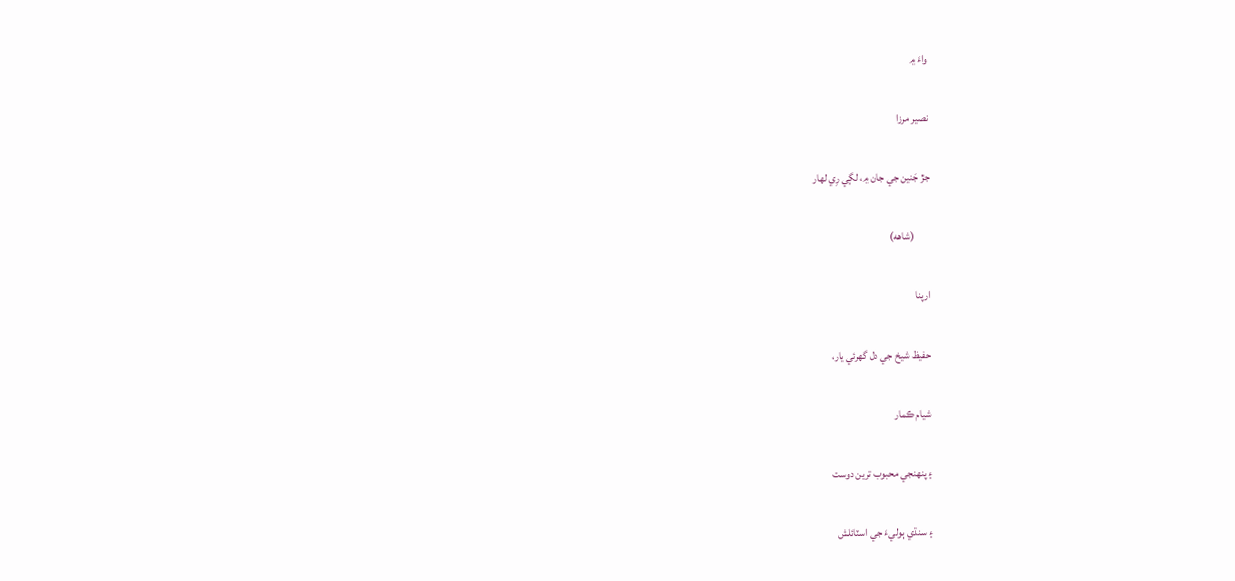واءَ ۾

نصير مرزا

جڙ جَنين جي جان ۾، لڳي رِي لهار

       (شاهه)

ارپنا

حفيظ شيخ جي دل گهرئي يار،

شيام ڪمار

۽ پنهنجي محبوب ترين دوست

۽ سنڌي ٻوليءَ جي اسٽائلش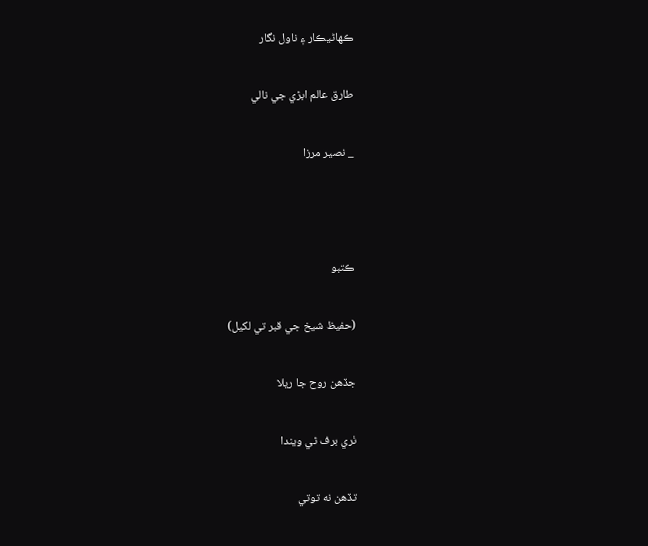ڪهاڻيڪار ۽ ناول نگار

طارق عالم ابڙي جي نالي

_ نصير مرزا



ڪتبو

(حفيظ شيخ جي قبر تي لکيل)

جڏهن روح جا ريلا

ٺري برف ٿي ويندا

تڏهن نه توتي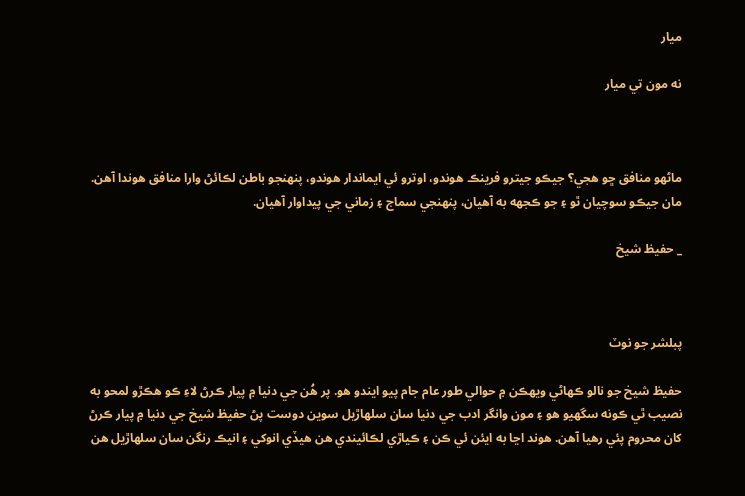ميار

نه مون تي ميار



ماڻهو منافق ڇو هجي؟ جيڪو جيترو فرينڪ هوندو، اوترو ئي ايماندار هوندو، پنهنجو باطن لڪائڻ وارا منافق هوندا آهن. مان جيڪو سوچيان ٿو ۽ جو ڪجهه به آهيان، پنهنجي سماج ۽ زماني جي پيداوار آهيان.

_ حفيظ شيخ



پبلشر جو نوٽ

حفيظ شيخ جو نالو ڪهاڻي ويهڪن ۾ حوالي طور عام جام پيو ايندو هو. پر هُن جي دنيا ۾ پيار ڪرڻ لاءِ ڪو هڪڙو لمحو به نصيب ٿي ڪونه سگهيو هو ۽ مون وانگر ادب جي دنيا سان سلهاڙيل سوين دوست پڻ حفيظ شيخ جي دنيا ۾ پيار ڪرڻ کان محروم پئي رهيا آهن. هوند اڃا به ايئن ئي ڪن ۽ ڪياڙي لڪائيندي هن هيڏي انوکي ۽ انيڪ رنگن سان سلهاڙيل هن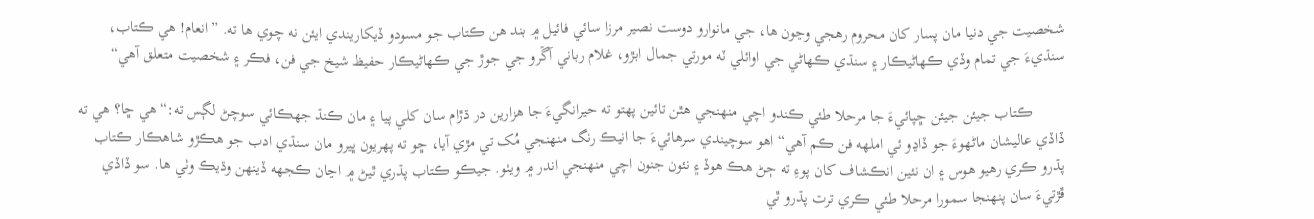شخصيت جي دنيا مان پسار کان محروم رهجي وڃون ها، جي مانوارو دوست نصير مرزا سائي فائيل ۾ بند هن ڪتاب جو مسودو ڏيکاريندي ايئن نه چوي ها ته. ”انعام! هي ڪتاب، سنڌيءَ جي تمام وڏي ڪهاڻيڪار ۽ سنڌي ڪهاڻي جي اوائلي ٽه مورتي جمال ابڙو، غلام رباني آڱرو جي جوڙ جي ڪهاڻيڪار حفيظ شيخ جي فن، فڪر ۽ شخصيت متعلق آهي“

        ڪتاب جيئن جيئن ڇپائيءَ جا مرحلا طئي ڪندو اچي منهنجي هٿن تائين پهتو ته حيرانگيءَ جا هزارين در ڌڙام سان کلي پيا ۽ مان ڪنڌ جهڪائي سوچڻ لڳس ته:“هي ڇا؟ هي ته ڏاڏي عاليشان ماڻهوءَ جو ڏاڍو ئي املهه فن ڪم آهي“ اهو سوچيندي سرهائيءَ جا انيڪ رنگ منهنجي مُک تي مڙي آيا، ڇو ته پهريون ڀيرو مان سنڌي ادب جو هڪڙو شاهڪار ڪتاب پڌرو ڪري رهيو هوس ۽ ان نئين انڪشاف کان پوءِ ته ڄڻ هڪ هوڏ ۽ نئون جنون اچي منهنجي اندر ۾ ويٺو. جيڪو ڪتاب پڌري ٿيڻ ۾ اڃان ڪجهه ڏينهن وڌيڪ وٺي ها. سو ڏاڏي ڦڙتيءَ سان پنهنجا سمورا مرحلا طئي ڪري ترت پڌرو ٿي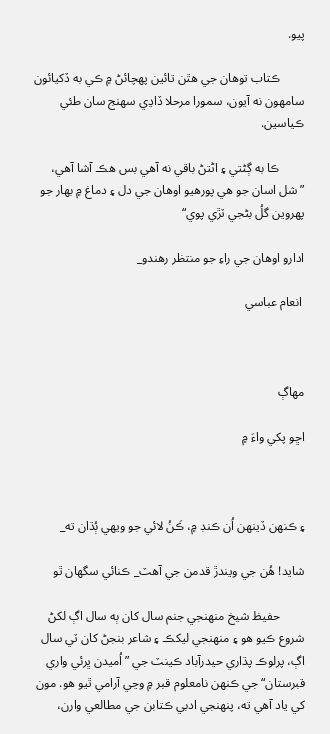پيو.

        ڪتاب توهان جي هٿن تائين پهچائڻ ۾ ڪي به ڏکيائون سامهون نه آيون، سمورا مرحلا ڏاڍي سهنج سان طئي ڪياسين.

        ڪا به ڳڻتي ۽ اڻتڻ باقي نه آهي بس هڪ آشا آهي، ”شل اسان جو هي پورهيو اوهان جي دل ۽ دماغ ۾ بهار جو پهروين گلُ بڻجي ٽڙي پوي“

ادارو اوهان جي راءِ جو منتظر رهندو_

 انعام عباسي



مهاڳ

اڇو پکي واءَ ۾



۽ ڪنهن ڏينهن اُن ڪنڊ ۾، ڪَنُ لائي جو ويهي ٻُڌان ته_

شايد! هُن جي ويندڙ قدمن جي آهٽ_ ڪنائي سگهان ٿو

        حفيظ شيخ منهنجي جنم سال کان ٻه سال اڳ لکڻ شروع ڪيو هو ۽ منهنجي ليکڪ ۽ شاعر بنجڻ کان ٽي سال اڳ، پرلوڪ پڌاري حيدرآباد ڪينٽ جي ”اُميدن ڀرئي واري قبرستان“ جي ڪنهن نامعلوم قبر ۾ وڃي آرامي ٿيو هو. مون کي ياد آهي ته، پنهنجي ادبي ڪتابن جي مطالعي وارن،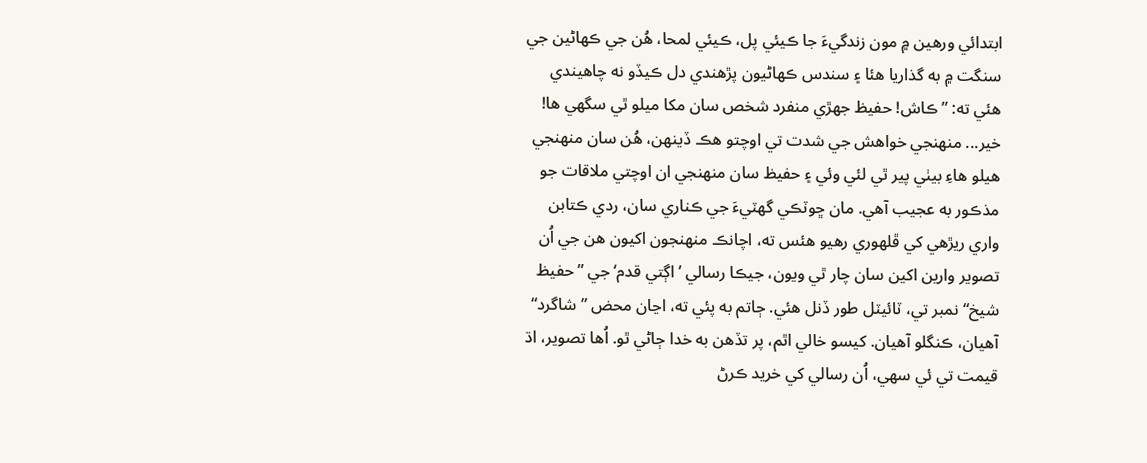ابتدائي ورهين ۾ مون زندگيءَ جا ڪيئي پل، ڪيئي لمحا، هُن جي ڪهاڻين جي سنگت ۾ به گذاريا هئا ۽ سندس ڪهاڻيون پڙهندي دل ڪيڏو نه چاهيندي هئي ته: ”ڪاش! حفيظ جهڙي منفرد شخص سان مکا ميلو ٿي سگهي ها! خير... منهنجي خواهش جي شدت تي اوچتو هڪ ڏينهن، هُن سان منهنجي هيلو هاءِ بيٺي پير ٿي لئي وئي ۽ حفيظ سان منهنجي ان اوچتي ملاقات جو مذڪور به عجيب آهي. مان ڇوٽڪي گهٽيءَ جي ڪناري سان، ردي ڪتابن واري ريڙهي کي ڦلهوري رهيو هئس ته، اچانڪ منهنجون اکيون هن جي اُن تصوير وارين اکين سان چار ٿي ويون، جيڪا رسالي ’اڳتي قدم‘ جي ”حفيظ شيخ“ نمبر تي، ٽائيٽل طور ڏنل هئي. ڄاتم به پئي ته، اڃان محض ”شاگرد“ آهيان، ڪنگلو آهيان. کيسو خالي اٿم، پر تڏهن به خدا ڄاڻي ٿو. اُها تصوير، اڌ قيمت تي ئي سهي، اُن رسالي کي خريد ڪرڻ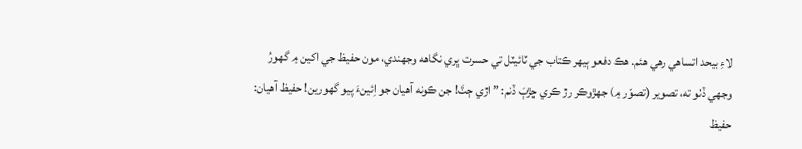لاءِ بيحد اتساهي رهي هئم. هڪ دفعو ٻيهر ڪتاب جي ٽائيٽل تي حسرت ڀري نگاهه وجهندي، مون حفيظ جي اکين ۾ گهورُ وجهي ڏٺو ته، تصوير (تصوّر ۾) جهڙوڪر رڙ ڪري ڇڙٻَ ڏنم: ”اڙي ڄٽَ! جن ڪونه آهيان جو اِئينءَ پيو گهورين! حفيظ آهيان: حفيظ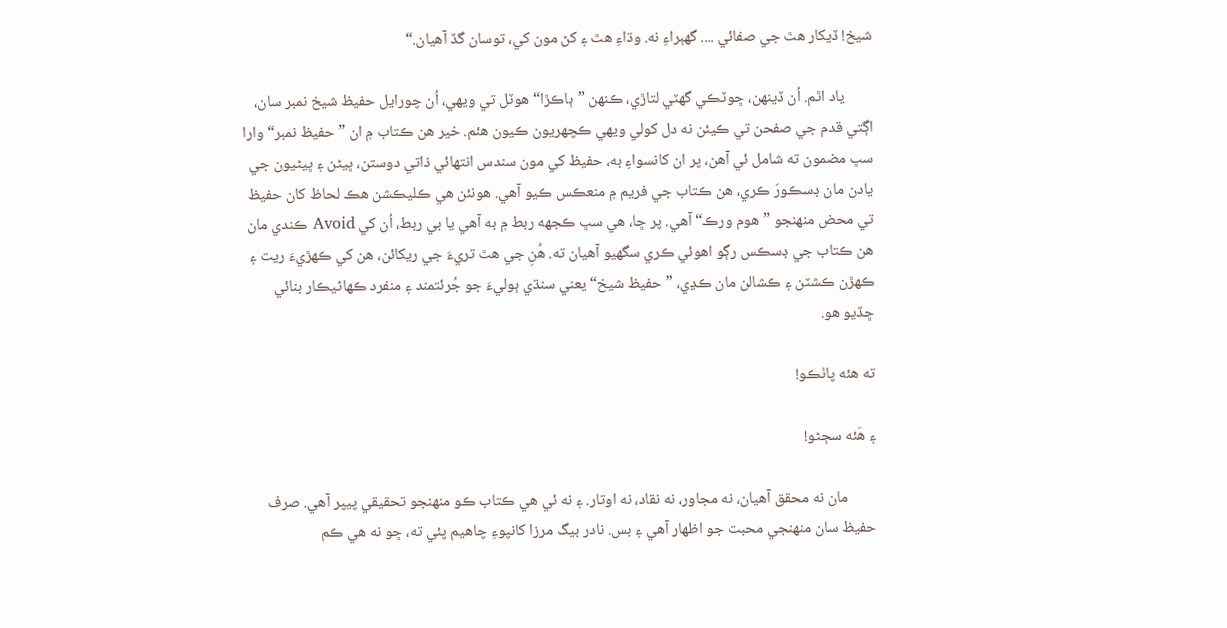شيخ! ڏيکار هٿ جي صفائي .... گهٻراءِ نه. وڌاءِ هٿ ۽ کڻ مون کي، توسان گڏ آهيان.“

        ياد اٿم. اُن ڏينهن، ڇوٽڪي گهٽي لتاڙي، ڪنهن ”ٻاڪڙا“ هوٽل تي ويهي، اُن چورايل حفيظ شيخ نمبر سان، اڳتي قدم جي صفحن تي ڪيئن نه دل کولي ويهي ڪچهريون ڪيون هئم. خير هن ڪتاب ۾ ان ”حفيظ نمبر“ وارا سڀ مضمون ته شامل ئي آهن، پر ان کانسواءِ به، حفيظ کي مون سندس انتهائي ذاتي دوستن، ڀيڻن ۽ ڀيڻيون جي يادن مان ڊسڪورَ ڪري، هن ڪتاب جي فريم ۾ منعڪس ڪيو آهي. هونئن هي ڪليڪشن هڪ لحاظ کان حفيظ تي محض منهنجو ”هوم ورڪ“ آهي. پر ڇا، هي سڀ ڪجهه ربط ۾ به آهي يا بي ربط، اُن کي Avoid ڪندي مان هن ڪتاب جي ڊسڪس رڳو اهوئي ڪري سگهيو آهيان ته. هُنِ جي هٿ تريءَ جي ريکائن، هن کي ڪهڙيءَ ريت ۽ ڪهڙن ڪشٽن ۽ ڪشالن مان ڪڍي، ”حفيظ شيخ“ يعني سنڌي ٻوليءَ جو جُرئتمند ۽ منفرد ڪهاڻيڪار بنائي ڇڏيو هو.

ته هئه پاٺڪو!

۽ هَئه سڄڻو!

        مان نه محقق آهيان، نه مجاور، نه نقاد، نه اوتار. ۽ نه ئي هي ڪتاب ڪو منهنجو تحقيقي پيپر آهي. صرف حفيظ سان منهنجي محبت جو اظهار آهي ۽ بس. نادر بيگ مرزا کانپوءِ چاهيم پئي ته، ڇو نه هي ڪم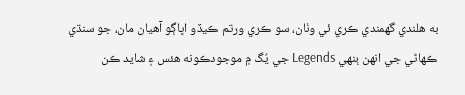به هلندي گهمندي ڪري ئي وٺان، سو ڪري ورتم ڪيڏو اڀاڳو آهيان مان، جو سنڌي ڪهاڻي جي انهن ٻنهي Legends جي يُگ ۾ موجودڪونه هئس ۽ شايد ڪن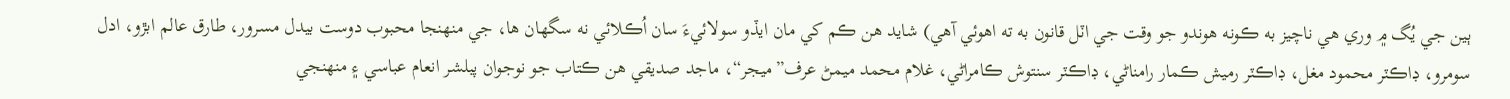ٻين جي يُگ ۾ وري هي ناچيز به ڪونه هوندو جو وقت جي اٽل قانون به ته اهوئي آهي) شايد هن ڪم کي مان ايڏو سولائيءَ سان اُڪلائي نه سگهان ها، جي منهنجا محبوب دوست بيدل مسرور، طارق عالم ابڙو، ادل سومرو، ڊاڪٽر محمود مغل، ڊاڪٽر رميش ڪمار رامناڻي، ڊاڪٽر سنتوش ڪامراڻي، غلام محمد ميمڻ عرف”ميجر“، ماجد صديقي هن ڪتاب جو نوجوان پبلشر انعام عباسي ۽ منهنجي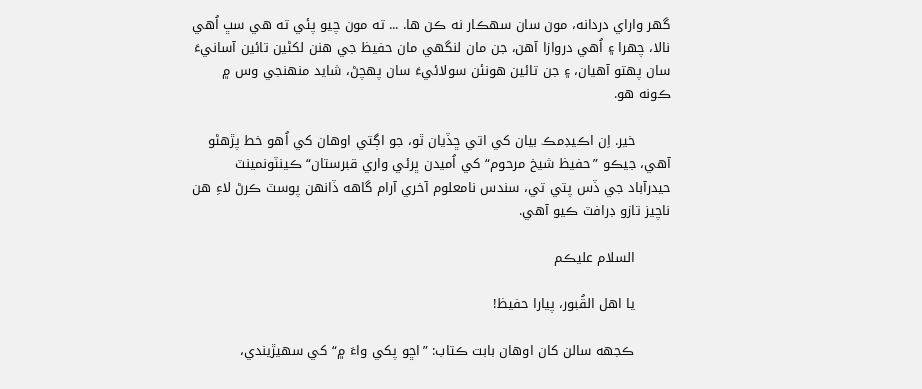گهر واراي دردانه، مون سان سهڪار نه ڪن ها. ... ته مون چيو پئي ته هي سڀ اُهي نالا، چهرا ۽ اُهي دروازا آهن، جن مان لنگهي مان حفيظ جي هنن لکڻين تائين آسانيءَ سان پهتو آهيان، ۽ جن تائين هونئن سولائيءَ سان پهچڻ، شايد منهنجي وس ۾ ڪونه هو.

        خير. اِن اڪيڊمڪ بيان کي اتي ڇڏيان ٿو، جو اڳتي اوهان کي اُهو خط پڙهڻو آهي، جيڪو ”حفيظ شيخ مرحوم“ کي اُميدن ڀرئي واري قبرستان“ ڪينٽونمينٽ حيدرآباد جي ڏس پتي تي، سندس نامعلوم آخري آرام گاهه ڏانهن پوسٽ ڪرڻ لاءِ هن ناچيز تازو ڊرافٽ ڪيو آهي.

        السلام عليڪم

        يا اهل القُبور، پيارا حفيظ!

        ڪجهه سالن کان اوهان بابت ڪتاب: ”اڇو پکي واءَ ۾“ کي سهيڙيندي،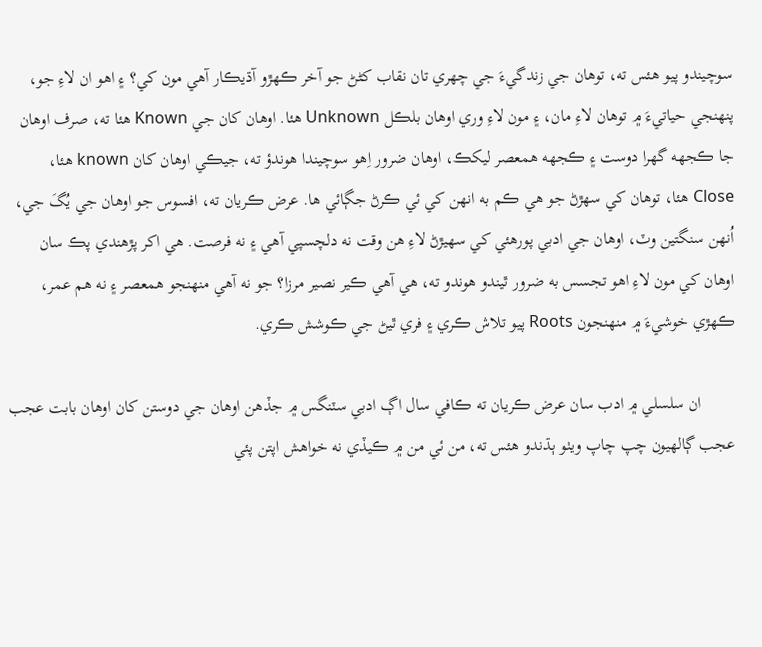سوچيندو پيو هئس ته، توهان جي زندگيءَ جي چهري تان نقاب کڻڻ جو آخر ڪهڙو آڌيڪار آهي مون کي؟ ۽ اهو ان لاءِ جو، پنهنجي حياتيءَ ۾ توهان لاءِ مان، ۽ مون لاءِ وري اوهان بلڪل Unknown هئا. اوهان کان جي Known هئا ته، صرف اوهان جا ڪجهه گهرا دوست ۽ ڪجهه همعصر ليکڪ، اوهان ضرور اِهو سوچيندا هوندؤ ته، جيڪي اوهان کان known هئا، Close هئا، توهان کي سهڙڻ جو هي ڪم به انهن کي ئي ڪرڻ جڳائي ها. عرض ڪريان ته، افسوس جو اوهان جي يُگَ جي، اُنهن سنگتين وٽ، اوهان جي ادبي پورهئي کي سهيڙڻ لاءِ هن وقت نه دلچسپي آهي ۽ نه فرصت. هي اکر پڙهندي پڪ سان اوهان کي مون لاءِ اهو تجسس به ضرور ٿيندو هوندو ته، هي آهي ڪير نصير مرزا؟ جو نه آهي منهنجو همعصر ۽ نه هم عمر، ڪهڙي خوشيءَ ۾ منهنجون Roots پيو تلاش ڪري ۽ فري ٿيڻ جي ڪوشش ڪري.

        ان سلسلي ۾ ادب سان عرض ڪريان ته ڪافي سال اڳ ادبي سٽنگس ۾ جڏهن اوهان جي دوستن کان اوهان بابت عجب عجب ڳالهيون چپ چاپ ويٺو ٻڌندو هئس ته، من ئي من ۾ ڪيڏي نه خواهش اپتن پئي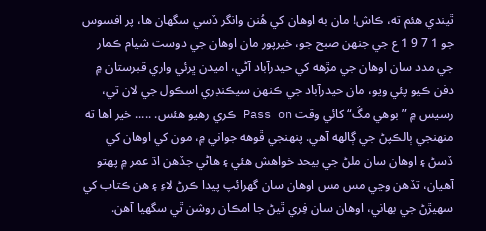ٿيندي هئم ته، ڪاش! مان به اوهان کي هُنن وانگر ڏسي سگهان ها، پر افسوس جو 1 7 9 1 ع جي جنهن صبح جو، خيرپور مان اوهان جي دوست شيام ڪمار جي مدد سان اوهان جي مڙهه کي حيدرآباد آڻي، اميدن ڀرئي واري قبرستان ۾ دفن ڪيو پئي ويو، مان حيدرآباد جي ڪنهن سيڪنڊري اسڪول جي لان تي، رسيس ۾ ”بوهي مڱ“ کائي وقت Pass on ڪري رهيو هئس. ..... خير اها ته منهنجي ٻالڪپڻ جي ڳالهه آهي. پنهنجي ڦوهه جواني ۾، مون کي اوهان کي ڏسڻ ۽ اوهان سان ملڻ جي بيحد خواهش هئي ۽ هاڻي جڏهن اڌ عمر ۾ پهتو آهيان، تڏهن وڃي مس مس اوهان سان گهرائپ پيدا ڪرڻ لاءِ ۽ هن ڪتاب کي سهيڙڻ جي بهاني، اوهان سان فِري ٿيڻ جا امڪان روشن ٿي سگهيا آهن.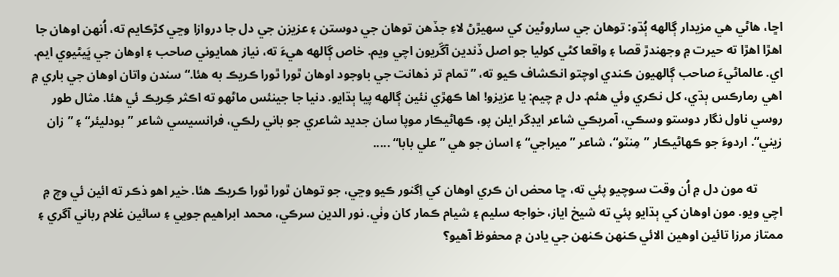اڇا، هاڻي هي مزيدار ڳالهه ٻُڌو: توهان جي ساروڻين کي سهيڙڻ لاءِ جڏهن توهان جي دوستن ۽ عزيزن جي دل جا دروازا وڃي کڙڪايم ته، اُنهن اوهان جا اهڙا اهڙا ته حيرت ۾ وجهندڙ قصا ۽ واقعا کڻي کوليا جو اصل ڏندين آڱريون اچي ويم. خاص ڳالهه هيءَ ته، نياز همايوني صاحب ۽ اوهان جي ڀَيڻيوي ايم. اي. عالماڻيءَ صاحب ڳالهيون ڪندي اوچتو انڪشاف ڪيو ته، ”تمام تر ذهانت جي باوجود اوهان ٿورا ٿورا ڪريڪ به هئا.“ سندن واتان اوهان جي باري ۾ اهي رمارڪس ٻڌي، کل نڪري وئي هئم. دل ۾ چيم: يا عزيزو! اها ڪهڙي نئين ڳالهه پيا ٻڌايو. دنيا جا جينئس ماڻهو ته اڪثر ڪِريڪ ئي هئا. مثال طور روسي ناول نگار دوستو وسڪي، آمريڪي شاعر ايڊگر ايلن پو، ڪهاڻيڪار موپا سان جديد شاعري جو باني رلڪي، فرانسيسي شاعر ”بودليئر“ ۽ ”زان زيني“. اردوءَ جو ڪهاڻيڪار ”مِنٽو“، شاعر ”ميراجي“ ۽ اسان جو هي ”علي بابا“ .....

        ته مون دل ۾ اُن وقت سوچيو پئي ته، ڇا محض ان ڪري اوهان کي اِگنور ڪيو وڃي، جو توهان ٿورا ٿورا ڪريڪ هئا. خير اهو ذڪر ته ائين ئي وچ ۾ اچي ويو. مون اوهان کي ٻڌايو پئي ته شيخ اياز، خواجه سليم ۽ شيام ڪمار کان وٺي. نور الدين سرڪي، محمد ابراهيم جويي ۽ سائين غلام رباني آگري ۽ ممتاز مرزا تائين اوهين الائي ڪنهن ڪنهن جي يادن ۾ محفوظ آهيو؟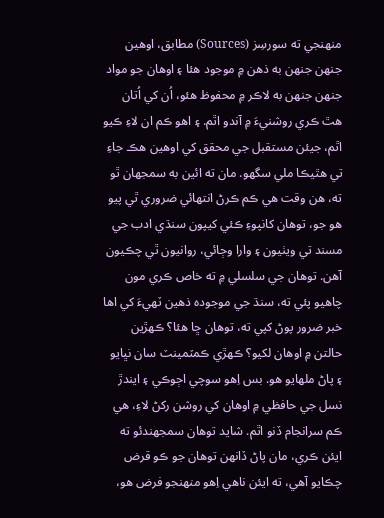منهنجي ته سورسِز (Sources) مطابق، اوهين جنهن جنهن به ذهن ۾ موجود هئا ۽ اوهان جو مواد جنهن جنهن به لاڪر ۾ محفوظ هئو، اُن کي اُتان هٿ ڪري روشنيءَ ۾ آندو اٿم. ۽ اهو ڪم ان لاءِ ڪيو اٿم، جيئن مستقبل جي محقق کي اوهين هڪ جاءِ تي هٿيڪا ملي سگهو. مان ته ائين به سمجهان ٿو ته، هن وقت هي ڪم ڪرڻ انتهائي ضروري ٿي پيو هو جو، توهان کانپوءِ ڪئي کيپون سنڌي ادب جي مسند تي ويٺيون ۽ وارا وڄائي، روانيون ٿي چڪيون آهن. توهان جي سلسلي ۾ ته خاص ڪري مون چاهيو پئي ته، سنڌ جي موجوده ذهين ٽهيءَ کي اها خبر ضرور پوڻ کپي ته، توهان ڇا هئا؟ ڪهڙين حالتن ۾ اوهان لکيو؟ ڪهڙي ڪمٽمينٽ سان نڀايو ۽ پاڻ ملهايو هو. بس اِهو سوچي اڄوڪي ۽ ايندڙ نسل جي حافظي ۾ اوهان کي روشن رکڻ لاءِ، هي ڪم سرانجام ڏنو اٿم. شايد توهان سمجهندئو ته ايئن ڪري، مان پاڻ ڏانهن توهان جو ڪو قرض چڪايو آهي، ته ايئن ناهي اِهو منهنجو فرض هو،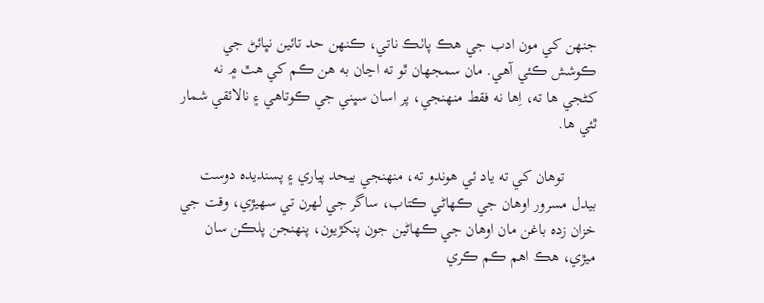جنهن کي مون ادب جي هڪ پاٺڪ ناتي، ڪنهن حد تائين نڀائڻ جي ڪوشش ڪئي آهي. مان سمجهان ٿو ته اڃان به هن ڪم کي هٿ ۾ نه کڻجي ها ته، اِها نه فقط منهنجي، پر اسان سڀني جي ڪوتاهي ۽ نالائقي شمار ٿئي ها.

        توهان کي ته ياد ئي هوندو ته، منهنجي بيحد پياري ۽ پسنديده دوست بيدل مسرور اوهان جي ڪهاڻي ڪتاب، ساگر جي لهرن تي سهيڙي، وقت جي خزان زده باغن مان اوهان جي ڪهاڻين جون پنکڙيون، پنهنجن پلڪن سان ميڙي، هڪ اهم ڪم ڪري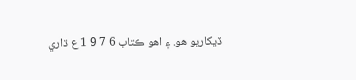ڏيکاريو هو. ۽ اهو ڪتاب 6 7 9 1 ع ڌاري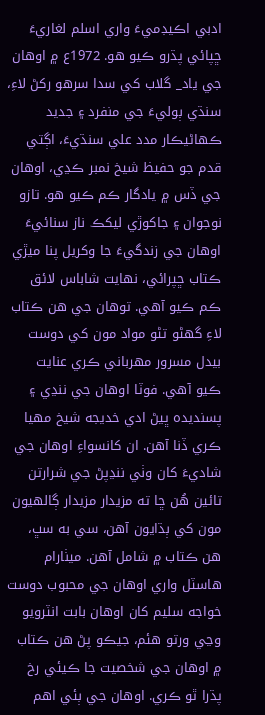ادبي اڪيڊميءَ واري اسلم لغاريءَ ڇپائي پڌرو ڪيو هو. 1972ع ۾ اوهان جي ياد_ گلاب کي سدا سرهو رکڻ لاءِ، سنڌي ٻوليءَ جي منفرد ۽ جديد ڪهاڻيڪار مدد علي سنڌيءَ، اڳتي قدم جو حفيظ شيخ نمبر ڪڍي، اوهان جي ڏس ۾ يادگار ڪم ڪيو هو. تازو نوجوان ۽ جاکوڙي ليکڪ ناز سنائيءَ اوهان جي زندگيءَ جا وکريل پنا ميڙي ڪتاب ڇپرائي، نهايت شاباس لائق ڪم ڪيو آهي. توهان جي هن ڪتاب لاءِ گهڻو تڻو مواد مون کي دوست بيدل مسرور مهرباني ڪري عنايت ڪيو آهي. فوٽا اوهان جي ننڍي ۽ پسنديده ڀيڻ ادي خديجه شيخ مهيا ڪري ڏنا آهن. ان کانسواءِ اوهان جي شاديءَ کان وٺي ننڍپڻ جي شرارتن تائين هُن ڇا ته مزيدار مزيدار ڳالهيون مون کي ٻڌايون آهن، سي به سڀ، هن ڪتاب ۾ شامل آهن. ميٺارام هاسٽل واري اوهان جي محبوب دوست خواجه سليم کان اوهان بابت انٽرويو وڃي ورتو هئم، جيڪو پڻ هن ڪتاب ۾ اوهان جي شخصيت جا ڪيئي رخ پڌرا ٿو ڪري. اوهان جي ٻئي اهم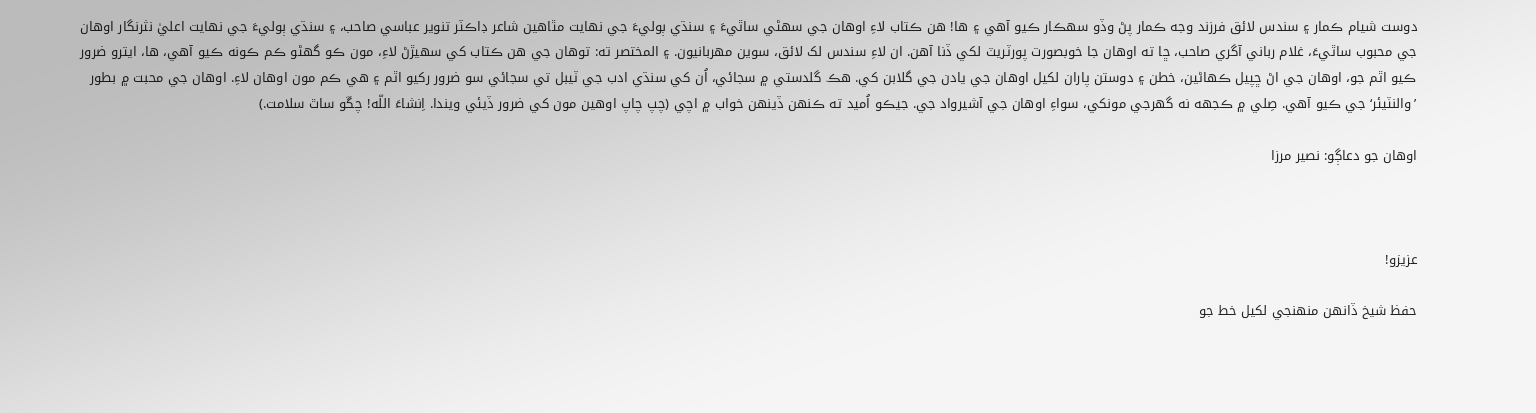دوست شيام ڪمار ۽ سندس لائق فرزند وجه ڪمار پڻ وڏو سهڪار ڪيو آهي ۽ ها! هن ڪتاب لاءِ اوهان جي سهڻي ساٿيءَ ۽ سنڌي ٻوليءَ جي نهايت مٿاهين شاعر ڊاڪٽر تنوير عباسي صاحب، ۽ سنڌي ٻوليءَ جي نهايت اعليٰ نثرنگار اوهان جي محبوب ساٿيءَ، غلام رباني آگري صاحب، ڇا ته اوهان جا خوبصورت پورٽريٽ لکي ڏنا آهن. ان لاءِ سندس لک لائق، سوين مهربانيون. ۽ المختصر ته: توهان جي هن ڪتاب کي سهيڙڻ لاءِ، مون ڪو گهڻو ڪم ڪونه ڪيو آهي، ها، ايترو ضرور ڪيو اٿم جو، اوهان جي اڻ ڇپيل ڪهاڻين، خطن ۽ دوستن پاران لکيل اوهان جي يادن جي گلابن کي. هڪ گلدستي ۾ سجائي، اُن کي سنڌي ادب جي ٽيبل تي سجائي سو ضرور رکيو اٿم ۽ هي ڪم مون اوهان لاءِ. اوهان جي محبت ۾ بطور ’والنٽيئر‘ جي ڪيو آهي. صِلي ۾ ڪجهه نه گهرجي مونکي، سواءِ اوهان جي آشيرواد جي. جيڪو اُميد ته ڪنهن ڏينهن خواب ۾ اچي (چپ چاپ اوهين مون کي ضرور ڏيئي ويندا. اِنشاءَ اللّه! چڱو ساٿ سلامت.)

اوهان جو دعاڳو: نصير مرزا



عزيزو!

حفظ شيخ ڏانهن منهنجي لکيل خط جو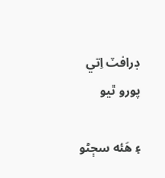ڊرافٽ اِتي پورو ٿيو

۽ هَئه سڄڻو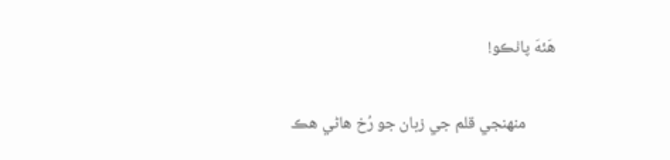هَئهَ پاٺڪو!

        منهنجي قلم جي زبان جو رُخ هاڻي هڪ